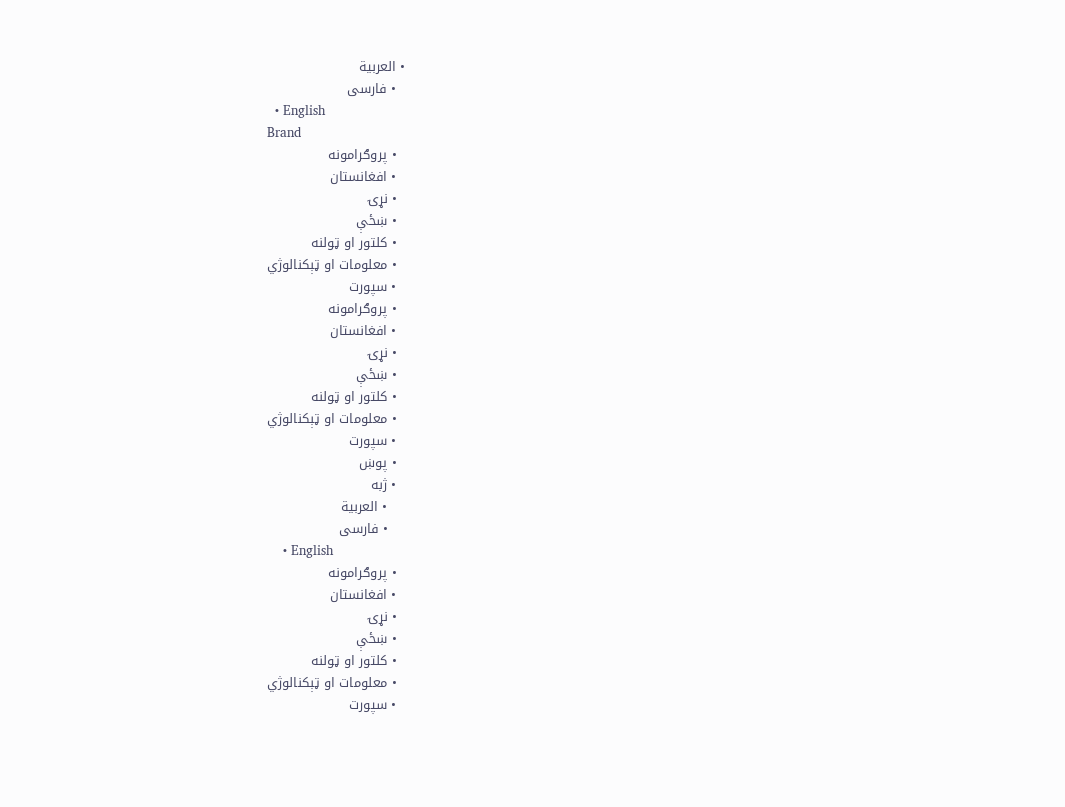• العربية
  • فارسی
  • English
Brand
  • پروګرامونه
  • افغانستان
  • نړۍ
  • ښځې
  • کلتور او ټولنه
  • معلومات او ټېکنالوژي
  • سپورت
  • پروګرامونه
  • افغانستان
  • نړۍ
  • ښځې
  • کلتور او ټولنه
  • معلومات او ټېکنالوژي
  • سپورت
  • پوښ
  • ژبه
    • العربية
    • فارسی
    • English
  • پروګرامونه
  • افغانستان
  • نړۍ
  • ښځې
  • کلتور او ټولنه
  • معلومات او ټېکنالوژي
  • سپورت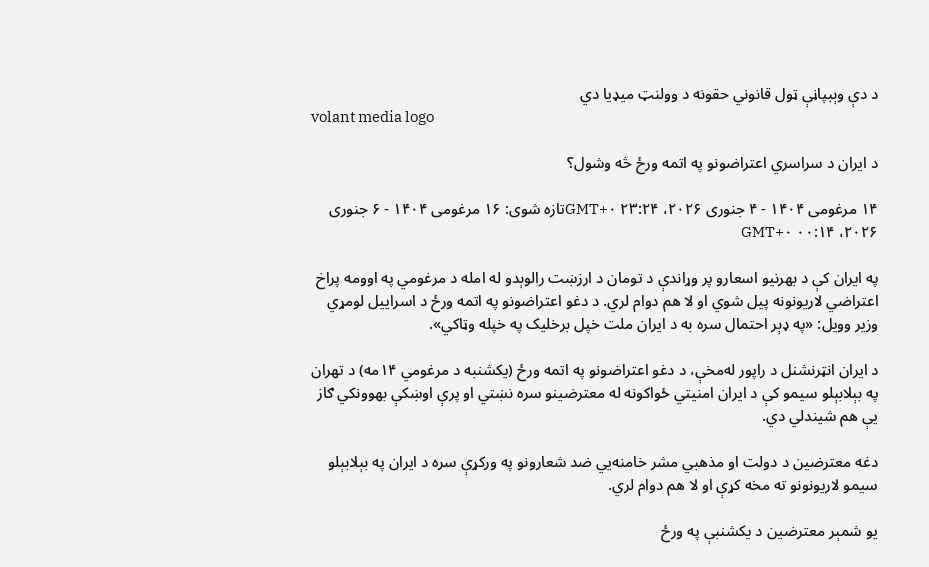د دې وېبپاڼې ټول قانوني حقونه د وولنټ میډیا دي
volant media logo

د ایران د سراسري اعتراضونو په اتمه ورځ څه وشول؟

۱۴ مرغومی ۱۴۰۴ - ۴ جنوری ۲۰۲۶، ۲۳:۲۴ GMT+۰تازه شوی: ۱۶ مرغومی ۱۴۰۴ - ۶ جنوری ۲۰۲۶، ۰۰:۱۴ GMT+۰

په ایران کې د بهرنیو اسعارو پر وړاندې د تومان د ارزښت رالوېدو له امله د مرغومي په اوومه پراخ اعتراضي لاریونونه پيل شوي او لا هم دوام لري. د دغو اعتراضونو په اتمه ورځ د اسراییل لومړي وزیر وویل: «په ډېر احتمال سره به د ایران ملت خپل برخلیک په خپله وټاکي».

د ایران انټرنشنل د راپور له‌مخې، د دغو اعتراضونو په اتمه ورځ (یکشنبه د مرغومي ۱۴مه) د تهران په بېلابېلو سیمو کې د ایران امنیتي ځواکونه له معترضینو سره نښتي او پرې اوښکې بهوونکي ګاز یې هم شیندلي دي.

دغه معترضین د دولت او مذهبي مشر خامنه‌يي ضد شعارونو په ورکړې سره د ایران په بېلابېلو سیمو لاریونونو ته مخه کړې او لا هم دوام لري.

یو شمېر معترضین د یکشنبې په ورځ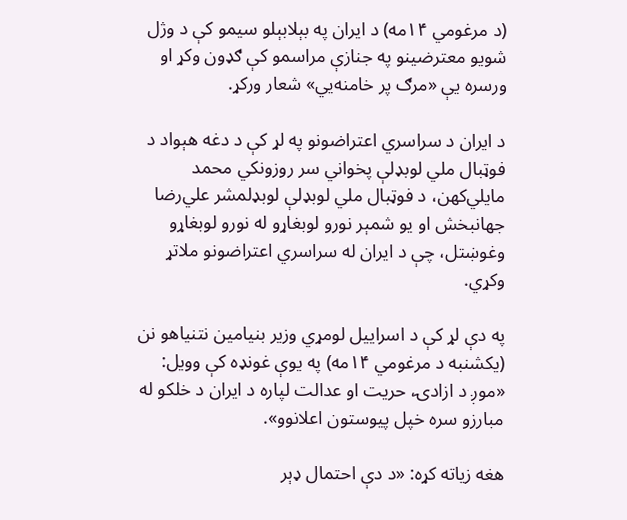(د مرغومي ۱۴مه) د ایران په بېلابېلو سیمو کې د وژل شویو معترضینو په جنازې مراسمو کې ګډون وکړ او ورسره یې «مرګ پر خامنه‌يي» شعار ورکړ.

د ایران د سراسري اعتراضونو په لړ کې د دغه هېواد د فوټبال ملي لوبډلې پخواني سر روزونکي محمد مایلي‌کهن، د فوټبال ملي لوبډلې لوبډلمشر علي‌رضا جهانبخش او یو شمېر نورو لوبغاړو له نورو لوبغاړو وغوښتل، چې د ایران له سراسري اعتراضونو ملاتړ وکړي.

په دې لړ کې د اسراییل لومړي وزیر بنیامین نتنیاهو نن (یکشنبه د مرغومي ۱۴مه) په یوې غونډه کې وویل: «موږ د ازادۍ، حریت او عدالت لپاره د ایران د خلکو له مبارزو سره خپل پیوستون اعلانوو».

هغه زیاته کړه: «د دې احتمال ډېر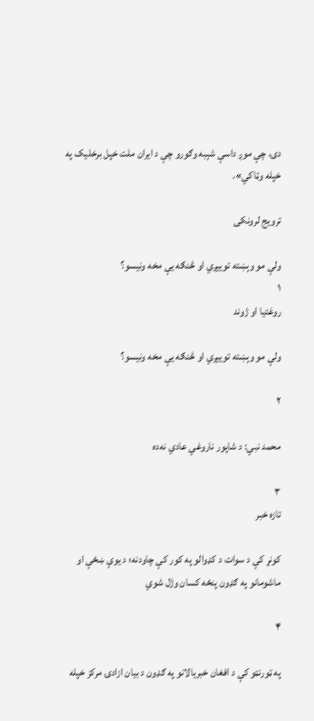دی، چې موږ داسې شېبه وګورو چې د ایران ملت خپل برخلیک په خپله وټاکي».

ترویج لرونکی

ولې مو وېښته توییږي او څنګه یې مخه ونیسو؟
۱
روغتیا او ژوند

ولې مو وېښته توییږي او څنګه یې مخه ونیسو؟

۲

محمد نبي: د شاپور ناروغي عادي نه‌ده

۳
تازه خبر

کونړ کې د سوات د کډوالو په کور کې چاودنه؛ د یوې ښځې او ماشومانو په ګډون پنځه کسان وژل شوي

۴

په ټورنټو کې د افغان خبریالانو په ګډون د بیان ازادۍ مرکز خپله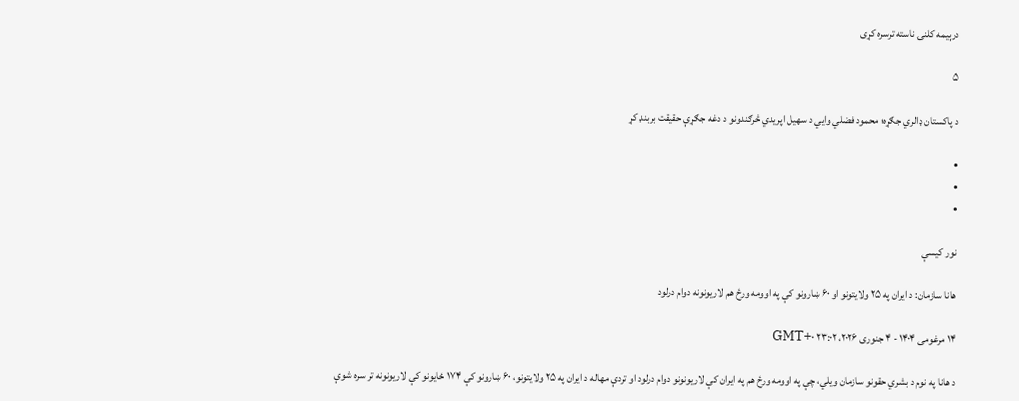درېیمه کلنۍ ناسته ترسره کړی

۵

د پاکستان ډالري جګړه؛ محمود فضلي وایي د سهیل اپریدي څرګندونو د دغه جګړې حقیقت بربنډ کړ

•
•
•

نور کیسې

هانا سازمان: د ایران په ۲۵ ولایتونو او ۶۰ ښارونو کې په اوومه ورځ هم لاریونونه دوام درلود

۱۴ مرغومی ۱۴۰۴ - ۴ جنوری ۲۰۲۶، ۲۳:۰۲ GMT+۰

د هانا په نوم د بشري حقونو سازمان ویلي، چې په اوومه ورځ هم په ایران کې لاریونونو دوام درلود او تردې مهاله د ایران په ۲۵ ولایتونو، ۶۰ ښارونو کې ۱۷۴ ځایونو کې لاریونونه تر سره شوې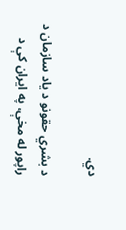دي.

د بشري حقونو د یاد سازمان د راپور له مخې، په ایران کې د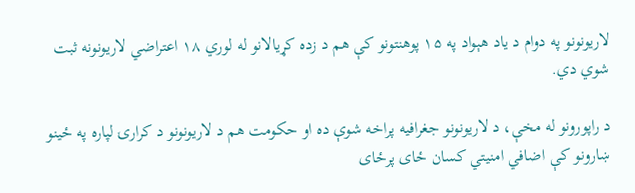لاریونونو په دوام د یاد هېواد په ۱۵ پوهنتونو کې هم د زده کړیالانو له لوري ۱۸ اعتراضي لاریونونه ثبت شوي دي.

د راپورونو له مخې، د لاریونونو جغرافیه پراخه شوې ده او حکومت هم د لاریونونو د کرارۍ لپاره په ځینو ښارونو کې اضافي امنیتي کسان ځای پرځای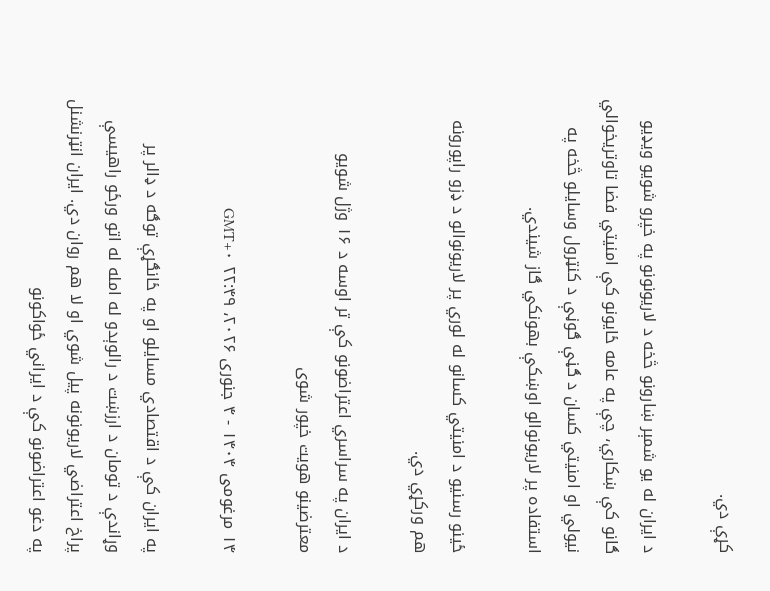کړې دي.

د ایران له یو شمېر ښارونو څخه د لاریونونو په خپرو شویو ویډیو ګانو کې ښکاري، چې په عامه ځایونو کې امنیتي فضا تاوتریخوالي نیولي او امنیتي کسان د ګڼې ګوڼې د کنټرول وسایلو څخه په استفاده پر لاریونوالو اوښکې بهونکي ګاز شیندي.

ځینو رسنیو د امنیتي کسانو له لوري پر لاریونوالو د ډزو راپورونه هم ورکړي دي.

د ایران په سراسري اعتراضونو کې تر اوسه د ۱۶ وژل شویو معترضینو هویت خپور شوی

۱۴ مرغومی ۱۴۰۴ - ۴ جنوری ۲۰۲۶، ۲۲:۴۹ GMT+۰

په ایران کې د اقتصادي مسایلو او په ځانګړې توګه د ډالر پر وړاندې د تومان د ارزښت د رالوېدو له امله له اتو ورځو راهیسې پراخ اعتراضي لاریونونه پیل شوي او لا هم روان دي. ایران انټرنشنل په دغو اعتراضونو کې د ایراني ځواکونو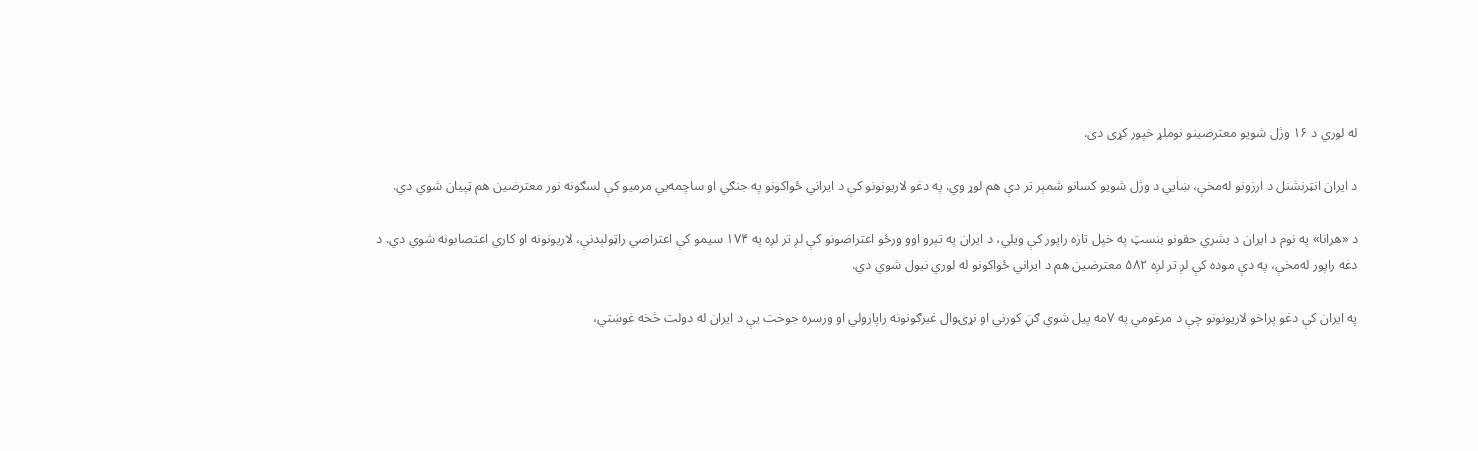له لوري د ۱۶ وژل شویو معترضینو نوملړ خپور کړی دی.

د ایران انټرنشنل د ارزونو له‌مخې، ښايي د وژل شویو کسانو شمېر تر دې هم لوړ وي. په دغو لاریونونو کې د ایراني ځواکونو په جنګي او ساچمه‌يي مرمیو کې لسګونه نور معترضین هم ټپيان شوي دي.

د «هرانا» په نوم د ایران د بشري حقونو بنسټ په خپل تازه راپور کې ویلي، د ایران په تېرو اوو ورځو اعتراضونو کې لږ تر لږه په ۱۷۴ سیمو کې اعتراضي راټولېدنې، لاریونونه او کاري اعتصابونه شوي دي. د دغه راپور له‌مخې، په دې موده کې لږ تر لږه ۵۸۲ معترضین هم د ایراني ځواکونو له لوري نیول شوي دي.

په ایران کې دغو پراخو لاریونونو چې د مرغومي په ۷مه پیل شوي ګڼ کورني او نړۍوال غبرګونونه راپارولي او ورسره جوخت یې د ایران له دولت څخه غوښتي،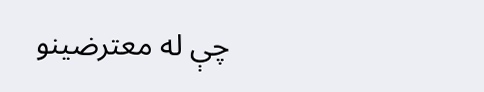چې له معترضینو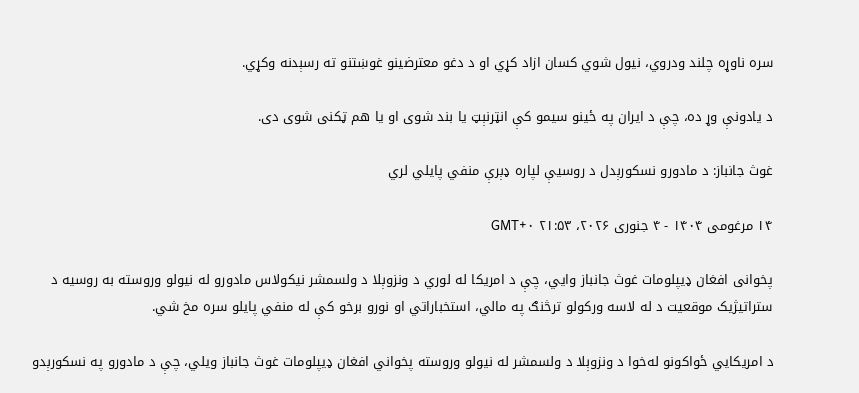سره ناوړه چلند ودروي، نیول شوي کسان ازاد کړي او د دغو معترضینو غوښتنو ته رسېدنه وکړي.

د یادونې وړ ده، چې د ایران په ځينو سیمو کې انټرنېټ یا بند شوی او یا هم ټکنی شوی دی.

غوث جانباز: د مادورو نسکورېدل د روسیې لپاره ډېرې منفي پایلي لري

۱۴ مرغومی ۱۴۰۴ - ۴ جنوری ۲۰۲۶، ۲۱:۵۳ GMT+۰

پخوانی افغان ډیپلومات غوث جانباز وايي، چې د امریکا له لوري د ونزوېلا د ولسمشر نیکولاس مادورو له نیولو وروسته به روسیه د ستراتیژیک موقعیت د له لاسه ورکولو ترڅنګ په مالي، استخباراتي او نورو برخو کې له منفي پایلو سره مخ شي.

د امریکايي ځواکونو له‌خوا د ونزوېلا د ولسمشر له نیولو وروسته پخواني افغان ډیپلومات غوث جانباز ویلي، چې د مادورو په نسکورېدو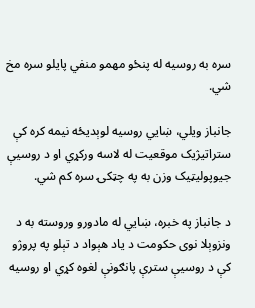سره به روسیه له پنځو مهمو منفي پایلو سره مخ شي.

جانباز ویلي، ښايي روسیه لوېدیځه نیمه کره کې ستراتیژیک موقعیت له لاسه ورکړي او د روسیې جیوپولیټیک وزن به په چټکۍ سره کم شي.

د جانباز په خبره، ښايي له مادورو وروسته به د ونزوېلا نوی حکومت د یاد هېواد د تېلو په پروژو کې د روسیې سترې پانګونې لغوه کړي او روسیه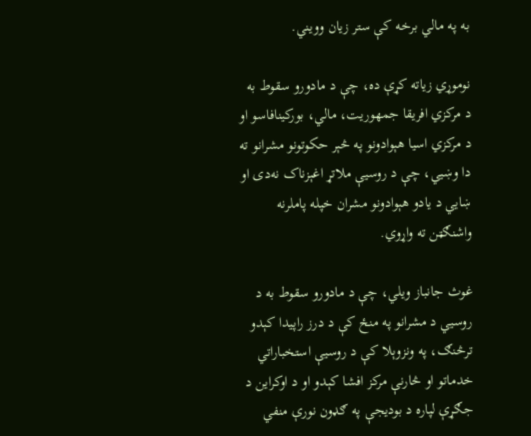به په مالي برخه کې ستر زیان وویني.

نوموړي زیاته کړې ده، چې د مادورو سقوط به د مرکزي افریقا جمهوریت، مالي، بورکینافاسو او د مرکزي اسیا هېوادونو په څېر حکوتونو مشرانو ته دا وښيي، چې د روسیې ملاتړ اغېزناک نه‌دی او ښايي د یادو هېوادونو مشران خپله پاملرنه واشنګټن ته واړوي.

غوث جانباز ویلي، چې د مادورو سقوط به د روسيي د مشرانو په منځ کې د درز راپیدا کېدو ترڅنګ، په ونزوېلا کې د روسیې استخباراتي خدماتو او څارنې مرکز افشا کېدو او د اوکراین د جګړې لپاره د بودیجې په ګډون نورې منفي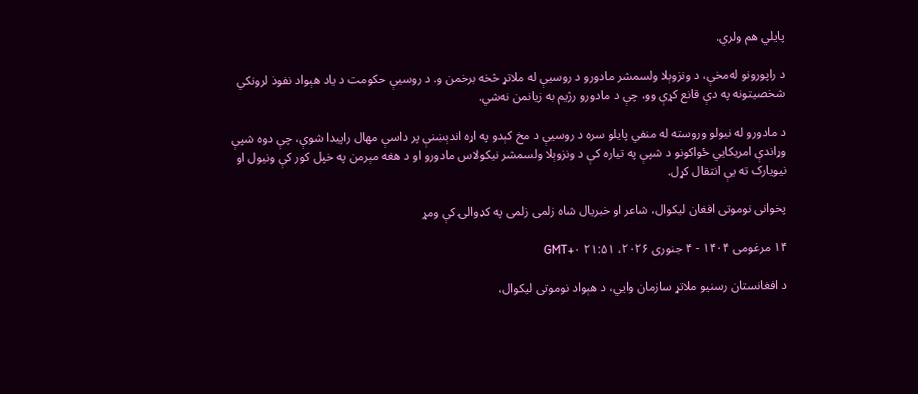پایلي هم ولري.

د راپورونو له‌مخې، د ونزوېلا ولسمشر مادورو د روسیې له ملاتړ څخه برخمن و. د روسیې حکومت د یاد هېواد نفوذ لرونکي شخصیتونه په دې قانع کړې وو، چې د مادورو رژیم به زیانمن نه‌شي.

د مادورو له نیولو وروسته له منفي پایلو سره د روسیې د مخ کېدو په اړه اندېښنې پر داسې مهال راپیدا شوې، چې دوه شپې وړاندې امریکايي ځواکونو د شپې په تیاره کې د ونزوېلا ولسمشر نیکولاس مادورو او د هغه مېرمن په خپل کور کې ونیول او نیویارک ته یې انتقال کړل.

پخوانی نوموتی افغان لیکوال، شاعر او خبریال شاه زلمی زلمی په کډوالۍ کې ومړ

۱۴ مرغومی ۱۴۰۴ - ۴ جنوری ۲۰۲۶، ۲۱:۵۱ GMT+۰

د افغانستان رسنیو ملاتړ سازمان وايي، د هېواد نوموتی لیکوال،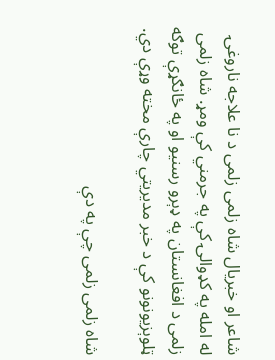شاعر او خبریال شاه زلمی زلمی د نا علاجه ناروغۍ له امله په کډوالۍ کې په جرمني کې ومړ. شاه زلمی زلمی د افغانستان په ډېرو رسنیو او په ځانګړې توګه ټلوېزیونونو کې د خبر مدیریتي چارې مخته وړې دي.

شاه زلمی زلمی چې په دې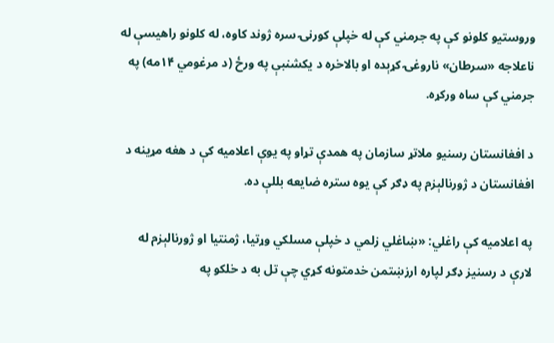وروستیو کلونو کې په جرمني کې له خپلې کورنۍ سره ژوند کاوه، له کلونو راهیسې له ناعلاجه «سرطان» ناروغۍ کړېده او بالاخره د یکشنبې په ورځ (د مرغومي ۱۴مه) په جرمني کې ساه ورکړه.

د افغانستان رسنیو ملاتړ سازمان په همدې تړاو په یوې اعلامیه کې د هغه مړینه د افغانستان د ژورنالېزم په ډګر کې یوه ستره ضایعه بللې ده.

په اعلامیه کې راغلي: «ښاغلي زلمي د خپلې مسلکي وړتیا، ژمنتیا او ژورنالېزم له لارې د رسنیز ډګر لپاره ارزښتمن خدمتونه کړي چې تل به د خلکو په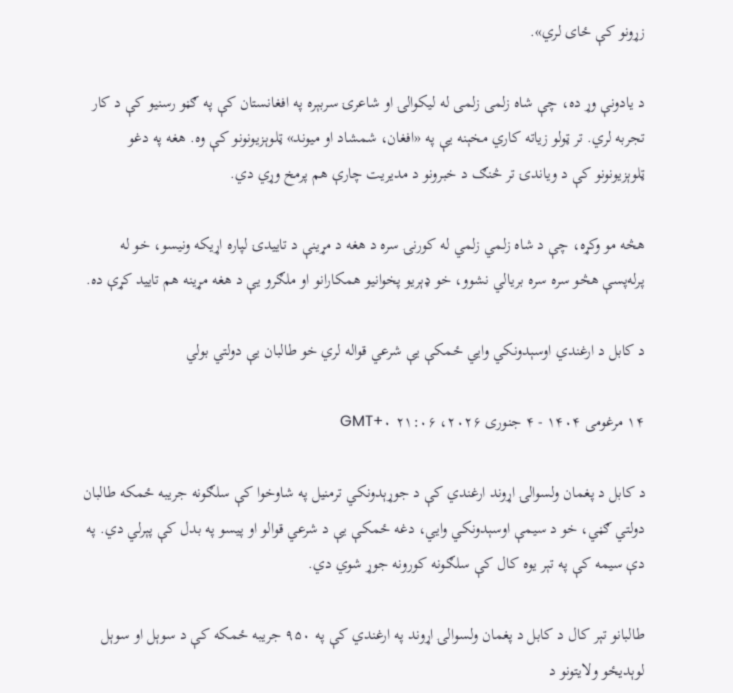زړونو کې ځای لري».

د یادونې وړ ده، چې شاه زلمی زلمی له لیکوالۍ او شاعرۍ سربېره په افغانستان کې په ګڼو رسنیو کې د کار تجربه لري. تر ټولو زیاته کاري مخېنه یې په «افغان، شمشاد او میوند» ټلوېزیونونو کې وه. هغه په دغو ټلوېزیونونو کې د ویاندۍ تر څنګ د خبرونو د مدیریت چارې هم پرمخ وړي دي.

هڅه مو وکړه، چې د شاه زلمي زلمي له کورنۍ سره د هغه د مړینې د تاییدۍ لپاره اړیکه ونیسو، خو له پرله‌پسې هڅو سره سره بریالي نشوو، خو ډېریو پخوانیو همکارانو او ملګرو یې د هغه مړینه هم تایید کړې ده.

د کابل د ارغندي اوسېدونکي وايي ځمکې یې شرعي قواله لري خو طالبان یې دولتي بولي

۱۴ مرغومی ۱۴۰۴ - ۴ جنوری ۲۰۲۶، ۲۱:۰۶ GMT+۰

د کابل د پغمان ولسوالۍ اړوند ارغندي کې د جوړېدونکي ترمنیل په شاوخوا کې سلګونه جریبه ځمکه طالبان دولتي ګڼي، خو د سیمې اوسېدونکي وايي، دغه ځمکې یې د شرعي قوالو او پیسو په بدل کې پېرلي دي. په دې سیمه کې په تېر یوه کال کې سلګونه کورونه جوړ شوي دي.

طالبانو تېر کال د کابل د پغمان ولسوالۍ اړوند په ارغندي کې په ۹۵۰ جریبه ځمکه کې د سوېل او سوېل لوېدیځو ولایتونو د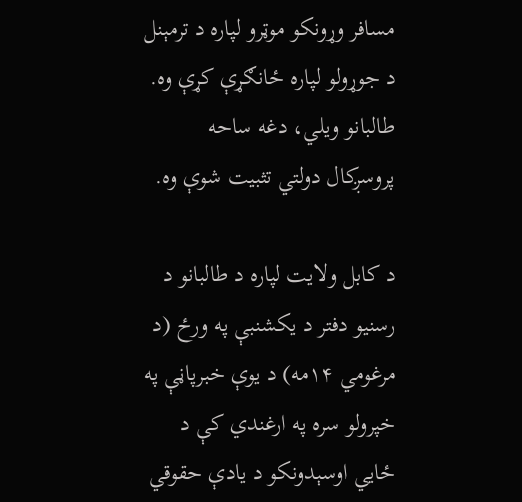مسافر وړونکو موټرو لپاره د ترمېنل د جوړولو لپاره ځانګړې کړې وه. طالبانو ویلي، دغه ساحه پروسږکال دولتي تثبیت شوې وه.

د کابل ولایت لپاره د طالبانو د رسنیو دفتر د یکشنبې په ورځ (د مرغومي ۱۴مه) د یوې خبرپاڼې په خپرولو سره په ارغندي کې د ځايي اوسېدونکو د یادې حقوقي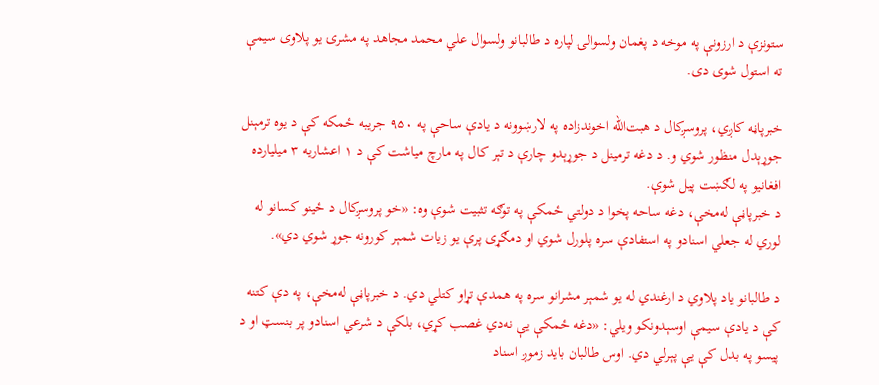ستونزې د ارزونې په موخه د پغمان ولسوالۍ لپاره د طالبانو ولسوال علي محمد مجاهد په مشرۍ یو پلاوی سیمې ته استول شوی دی.

خبرپاڼه کاږي، پروسږکال د هبت‌الله اخوندزاده په لارښوونه د یادې ساحې په ۹۵۰ جریبه ځمکه کې د یوه ترمېنل جوړېدل منظور شوي و. د دغه ترمینل د جوړېدو چارې د تېر کال په مارچ میاشت کې د ۱ اعشاریه ۳ میلیارده افغانیو په لګښت پیل شوې.
د خبرپاڼې له‌مخې، دغه ساحه پخوا د دولتي ځمکې په توګه تثبیت شوې وه: «خو پروسږکال د ځينو کسانو له لوري له جعلي اسنادو په استفادې سره پلورل شوي او دمګړی پرې یو زیات شمېر کورونه جوړ شوي دي».

د طالبانو یاد پلاوي د ارغندي له یو شمېر مشرانو سره په همدې تړاو کتلي دي. د خبرپاڼې له‌مخې، په دې کتنه کې د یادې سیمې اوسېدونکو ویلي: «دغه ځمکې یې نه‌دي غصب کړي، بلکې د شرعي اسنادو پر بنسټ او د پیسو په بدل کې یې پېرلي دي. اوس طالبان باید زموږ اسناد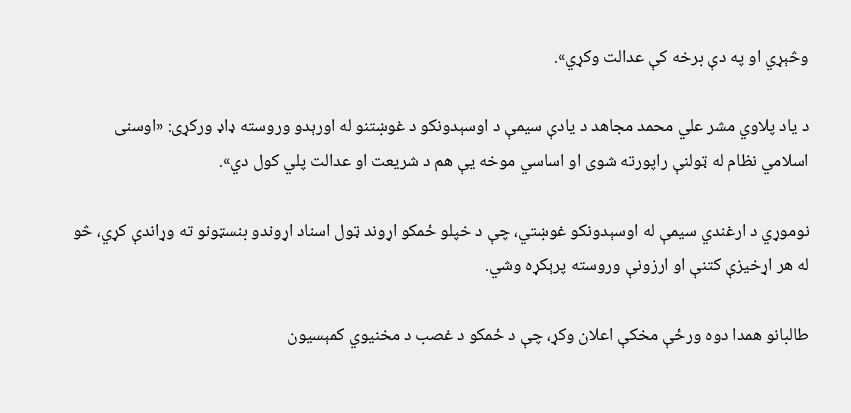وڅېړي او په دې برخه کې عدالت وکړي».

د یاد پلاوي مشر علي محمد مجاهد د یادې سیمې د اوسېدونکو د غوښتنو له اورېدو وروسته ډاډ ورکړی: «اوسنی اسلامي نظام له ټولنې راپورته شوی او اساسي موخه یې هم د شریعت او عدالت پلي کول دي».

نوموړي د ارغندي سیمې له اوسېدونکو غوښتي، چې د خپلو ځمکو اړوند ټول اسناد اړوندو بنسټونو ته وړاندې کړي، څو له هر اړخیزې کتنې او ارزونې وروسته پرېکړه وشي.

طالبانو همدا دوه ورځې مخکې اعلان وکړ، چې د ځمکو د غصب د مخنیوي کمېسیون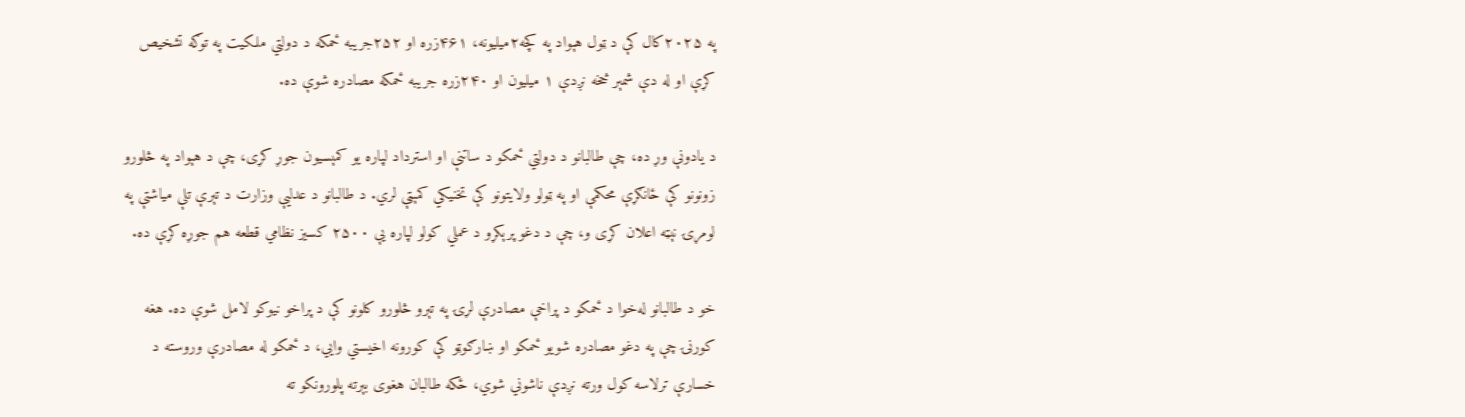په ۲۰۲۵کال کې د ټول هېواد په کچه۲میلیونه، ۴۶۱زره او ۲۵۲جریبه ځمکه د دولتي ملکیت په توګه تشخیص کړې او له دې شمېر څخه نږدې ۱ میلیون او ۲۴۰زره جریبه ځمکه مصادره شوې ده.

د یادونې وړ ده، چې طالبانو د دولتي ځمکو د ساتنې او استرداد لپاره یو کمېسیون جوړ کړی، چې د هېواد په څلورو زونونو کې ځانګړې محکمې او په ټولو ولایتونو کې تخنیکي کمېټې لري. د طالبانو د عدلیې وزارت د تېرې تلې میاشتې په لومړۍ نېټه اعلان کړی و، چې د دغو پرېکړو د عملي کولو لپاره یې ۲۵۰۰ کسیز نظامي قطعه هم جوړه کړې ده.

خو د طالبانو له‌خوا د ځمکو د پراخې مصادرې لړۍ په تېرو څلورو کلونو کې د پراخو نیوکو لامل شوې ده. هغه کورنۍ چې په دغو مصادره شویو ځمکو او ښارګوټو کې کورونه اخیستي وایي، د ځمکو له مصادرې وروسته د خسارې ترلاسه کول ورته نږدې ناشوني شوي، ځکه طالبان هغوی بېرته پلورونکو ته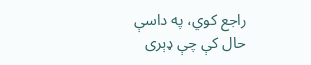راجع کوي، په داسې حال کې چې ډېری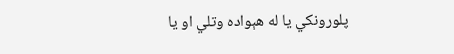پلورونکي یا له هېواده وتلي او یا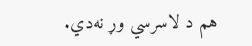هم د لاسرسي وړ نه‌دي.